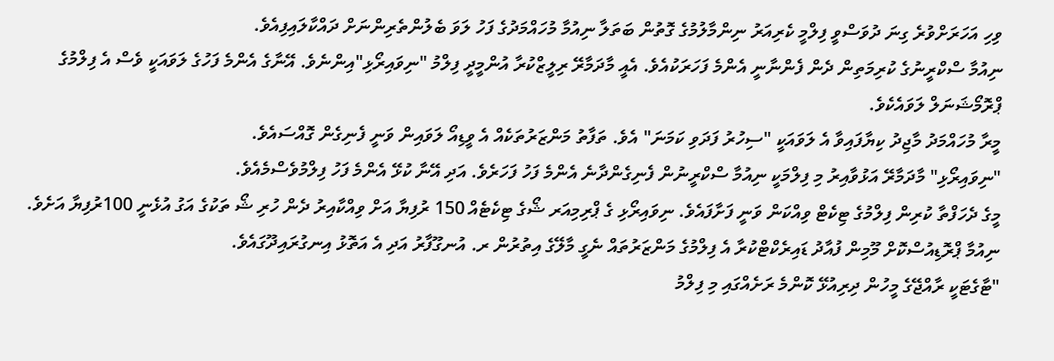ވިހި އަހަރަށްވުރެ ގިނަ ދުވަސްވީ ފިލްމީ ކެރިއަރު ނިންމާލުމުގެ ގޮތުން ބަތަލާ ނިއުމާ މުހައްމަދުގެ ފަހު ލަވަ ބެލުންތެރިންނަށް ދައްކާލައިފިއެވެ.
ނިއުމާ ސްކްރީނުގެ ކުރިމަތިން ދެން ފެންނާނީ އެންމެ ފަހަރަކުއެވެ. އެއީ މާދަމާރޭ ރިލީޒްކުރާ އުންމީދީ ފިލްމު "ނިވައިރޯޅި"އިންނެވެ. އޭނާގެ އެންމެ ފަހުގެ ލަވައަކީ ވެސް އެ ފިލްމުގެ ޕްރޮމޯޝަނަލް ލަވައެކެވެ.
މީރާ މުހައްމަދު މާޖިދު ކިޔާފައިވާ އެ ލަވައަކީ "ސިހުރު ފަދަވި ކަމަނަ" އެވެ. ތަފާތު މަންޒަރުތަކެއް އެ ވީޑިއޯ ލަވައިން ވަނީ ފެނިގެން ގޮއްސައެވެ.
"ނިވައިރޯޅި" މާދަމާރޭ އަޅުވާއިރު މި ފިލްމަކީ ނިއުމާ ސްކްރީނުން ފެނިގެންދާނެ އެންމެ ފަހު ފަހަރެވެ. އަދި އޭނާ ކުޅޭ އެންމެ ފަހު ފިލްމުވެސްމެއެވެ.
މީގެ ދެހަފްތާ ކުރިން ފިލްމުގެ ޓިކެޓް ވިއްކަން ވަނީ ފަށާފައެވެ. ނިވައިރޯޅި ގެ ޕްރިމިއަރ ޝޯގެ ޓިކެޓެއް 150 ރުފިޔާ އަށް ވިއްކާއިރު ދެން ހުރި ޝޯ ތަކުގެ އަގު އުޅެނީ 100ރުފިޔާ އަށެވެ.
ނިއުމާ ޕްރޮޑިއުސްކޮށް މޫމިން ފުއާދު ޑައިރެކްޓްކުރާ އެ ފިލްމުގެ މަންޒަރުތައް ނެގީ މާލޭގެ އިތުރުން ރ. އުނގޫފާރު އަދި އެ އަތޮޅު އިނގުރައިދޫގައެވެ.
"ޓާގެޓަކީ ރާއްޖޭގެ މީހުން ދިރިއުޅޭ ކޮންމެ ރަށެއްގައި މި ފިލްމު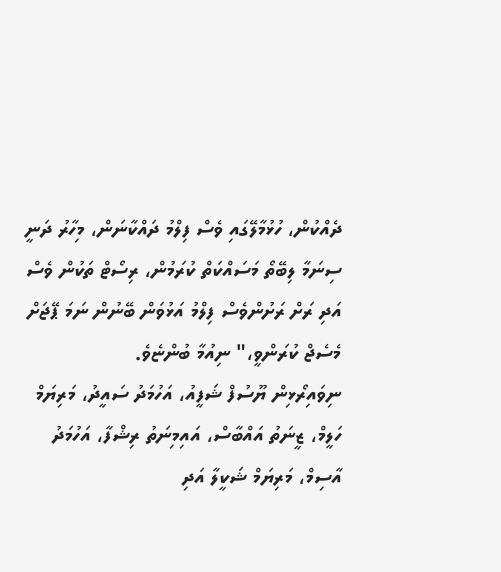ދެއްކުން، ހުޅުމާލޭގައި ވެސް ފިލްމު ދައްކާނަން، މިހާރު ދަނީ ސިނަމާ ލިބޭތޯ މަސައްކަތް ކުރަމުން، ރިސޯޓް ތަކުން ވެސް އަދި ރަށް ރަށުންވެސް ފިލްމު އަޅުވަން ބޭނުން ނަމަ ޕޭޖަށް މެސެޖް ކުރަންވީ،" ނިއުމާ ބުންޏެވެ.
ނިވައިރޯޅިން ޔޫސުފް ޝަފީއު، އަހުމަދު ސައީދު، މަރިޔަމް ހަލީމް، ޒީނަތު އައްބާސް، އައިމިނަތު ރިޝްފާ، އަހުމަދު އާސިމް، މަރިޔަމް ޝަކީލާ އަދި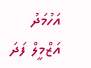އަހުމަދު އަޒްމީލް ފަދަ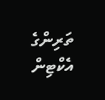ތަރިންގެ އެކްޓިން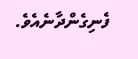ފެނިގެންދާނެއެވެ.